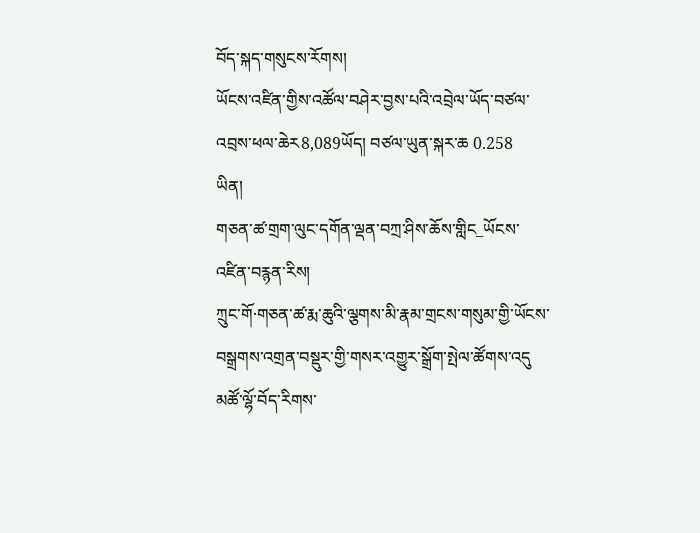བོད་སྐད་གསུངས་རོགས།
ཡོངས་འཛིན་གྱིས་འཚོལ་བཤེར་བྱས་པའི་འབྲེལ་ཡོད་བཙལ་འབྲས་ཕལ་ཆེར8,089ཡོད། བཙལ་ཡུན་སྐར་ཆ 0.258
ཡིན།
གཅན་ཚ་གྲག་ལུང་དགོན་ལྡན་བཀྲ་ཤིས་ཆོས་གླིང_ཡོངས་འཛིན་བརྙན་རིས།
ཀྲུང་གོ·གཅན་ཚ་རྨ་ཆུའི་ལྕགས་མི་རྣམ་གྲངས་གསུམ་གྱི་ཡོངས་བསྒྲགས་འགྲན་བསྡུར་གྱི་གསར་འགྱུར་སྒྲོག་སྤེལ་ཚོགས་འདུ
མཚོ་ལྷོ་བོད་རིགས་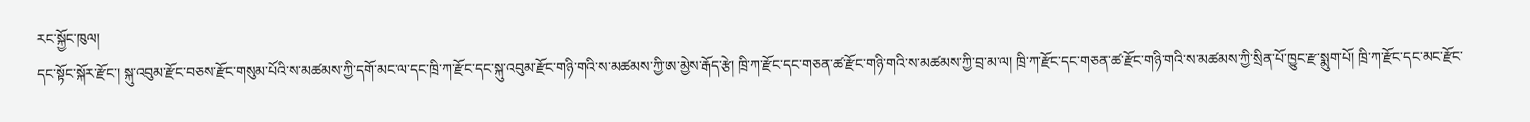རང་སྐྱོང་ཁུལ།
དང་སྟོང་སྐོར་རྫོང་། སྐུ་འབུམ་རྫོང་བཅས་རྫོང་གསུམ་པོའི་ས་མཚམས་ཀྱི་དགོ་མང་ལ་དང་ཁྲི་ཀ་རྫོང་དང་སྐུ་འབུམ་རྫོང་གཉི་གའི་ས་མཚམས་ཀྱི་ཨ་མྱེས་རྒོད་རྩེ། ཁྲི་ཀ་རྫོང་དང་གཅན་ཚ་རྫོང་གཉི་གའི་ས་མཚམས་ཀྱི་བྲ་མ་ལ། ཁྲི་ཀ་རྫོང་དང་གཅན་ཚ་རྫོང་གཉི་གའི་ས་མཚམས་ཀྱི་སྲིན་པོ་ཁྱུང་རྫ་སྨུག་པོ། ཁྲི་ཀ་རྫོང་དང་མང་རྫོང་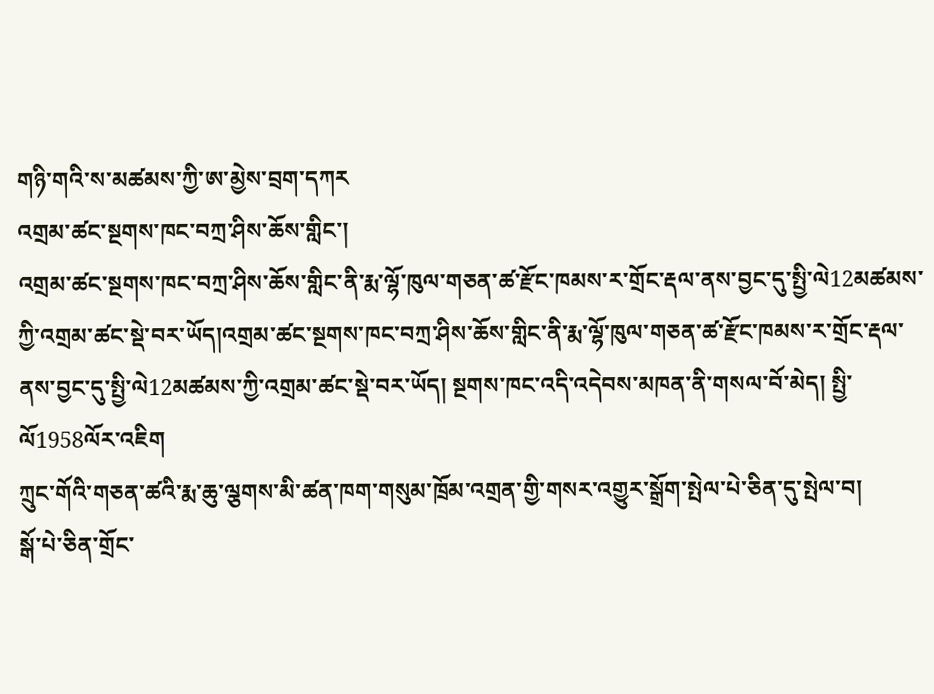གཉི་གའི་ས་མཚམས་ཀྱི་ཨ་མྱེས་བྲག་དཀར
འགྲམ་ཚང་སྔགས་ཁང་བཀྲ་ཤིས་ཆོས་གླིང་།
འགྲམ་ཚང་སྔགས་ཁང་བཀྲ་ཤིས་ཆོས་གླིང་ནི་རྨ་ལྷོ་ཁུལ་གཅན་ཚ་རྫོང་ཁམས་ར་གྲོང་རྡལ་ནས་བྱང་དུ་སྤྱི་ལེ12མཚམས་ཀྱི་འགྲམ་ཚང་སྡེ་བར་ཡོད།འགྲམ་ཚང་སྔགས་ཁང་བཀྲ་ཤིས་ཆོས་གླིང་ནི་རྨ་ལྷོ་ཁུལ་གཅན་ཚ་རྫོང་ཁམས་ར་གྲོང་རྡལ་ནས་བྱང་དུ་སྤྱི་ལེ12མཚམས་ཀྱི་འགྲམ་ཚང་སྡེ་བར་ཡོད། སྔགས་ཁང་འདི་འདེབས་མཁན་ནི་གསལ་བོ་མེད། སྤྱི་ལོ1958ལོར་འཇིག
ཀྲུང་གོའི་གཅན་ཚའི་རྨ་ཆུ་ལྕགས་མི་ཚན་ཁག་གསུམ་ཁྲོམ་འགྲན་གྱི་གསར་འགྱུར་སྒྲོག་སྤེལ་པེ་ཅིན་དུ་སྤེལ་བ།
སྒོ་པེ་ཅིན་གྲོང་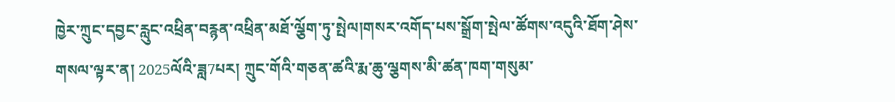ཁྱེར་ཀྲུང་དབྱང་རླུང་འཕྲིན་བརྙན་འཕྲིན་མཐོ་ལྕོག་ཏུ་སྤེལ།གསར་འགོད་པས་སྒྲོག་སྤེལ་ཚོགས་འདུའི་ཐོག་ཤེས་གསལ་ལྟར་ན། 2025ལོའི་ཟླ7པར། ཀྲུང་གོའི་གཅན་ཚའི་རྨ་ཆུ་ལྕགས་མི་ཚན་ཁག་གསུམ་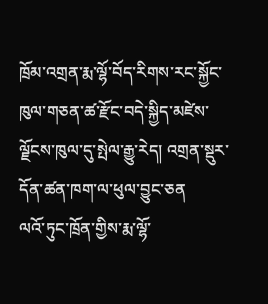ཁྲོམ་འགྲན་རྨ་ལྷོ་བོད་རིགས་རང་སྐྱོང་ཁུལ་གཅན་ཚ་རྫོང་བདེ་སྐྱིད་མཛེས་ལྗོངས་ཁུལ་དུ་སྤེལ་རྒྱུ་རེད། འགྲན་སྡུར་དོན་ཚན་ཁག་ལ་ཕུལ་བྱུང་ཅན
ལའོ་ཏུང་ཁྲོན་གྱིས་རྨ་ལྷོ་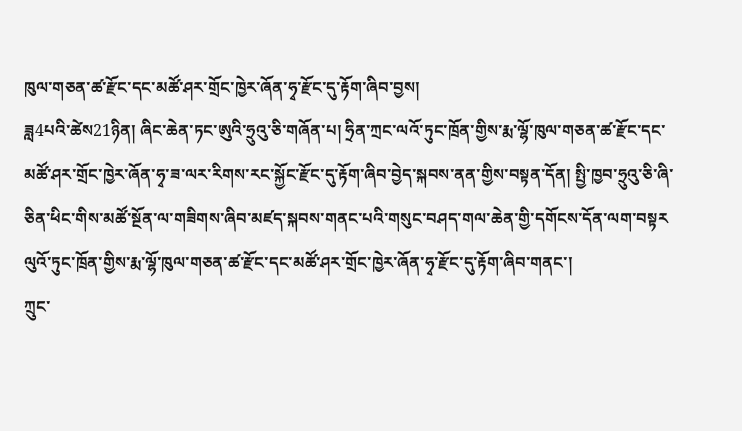ཁུལ་གཅན་ཚ་རྫོང་དང་མཚོ་ཤར་གྲོང་ཁྱེར་ཞོན་ཧྭ་རྫོང་དུ་རྟོག་ཞིབ་བྱས།
ཟླ4པའི་ཚེས21ཉིན། ཞིང་ཆེན་ཏང་ཨུའི་ཧྲུའུ་ཅི་གཞོན་པ། ཧྲིན་ཀྲང་ལའོ་ཏུང་ཁྲོན་གྱིས་རྨ་ལྷོ་ཁུལ་གཅན་ཚ་རྫོང་དང་མཚོ་ཤར་གྲོང་ཁྱེར་ཞོན་ཧྭ་ཟ་ལར་རིགས་རང་སྐྱོང་རྫོང་དུ་རྟོག་ཞིབ་བྱེད་སྐབས་ནན་གྱིས་བསྟན་དོན། སྤྱི་ཁྱབ་ཧྲུའུ་ཅི་ཞི་ཅིན་ཕིང་གིས་མཚོ་སྔོན་ལ་གཟིགས་ཞིབ་མཛད་སྐབས་གནང་པའི་གསུང་བཤད་གལ་ཆེན་གྱི་དགོངས་དོན་ལག་བསྟར
ལུའོ་ཏུང་ཁྲོན་གྱིས་རྨ་ལྷོ་ཁུལ་གཅན་ཚ་རྫོང་དང་མཚོ་ཤར་གྲོང་ཁྱེར་ཞོན་ཧྭ་རྫོང་དུ་རྟོག་ཞིབ་གནང་།
ཀྲུང་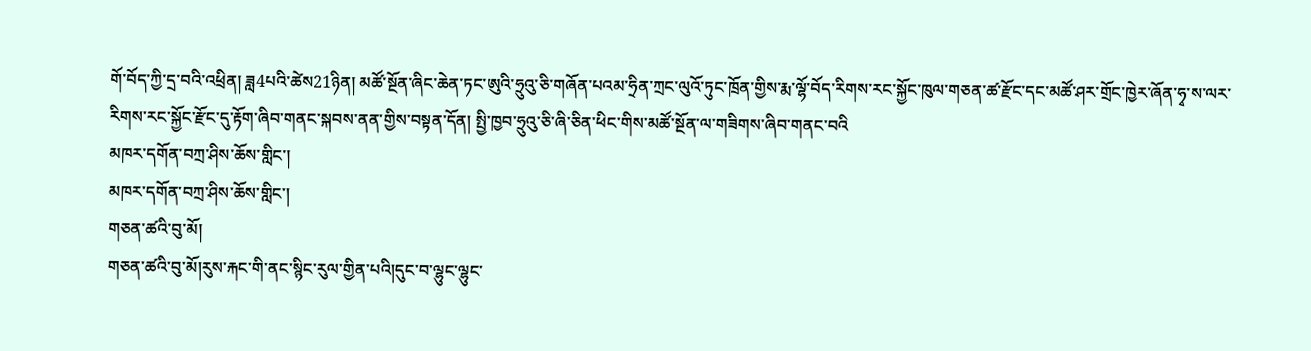གོ་བོད་ཀྱི་དྲ་བའི་འཕྲིན། ཟླ4པའི་ཚེས21ཉིན། མཚོ་སྔོན་ཞིང་ཆེན་ཏང་ཨུའི་ཧྲུའུ་ཅི་གཞོན་པའམ་ཧྲིན་ཀྲང་ལུའོ་ཏུང་ཁྲོན་གྱིས་རྨ་ལྷོ་བོད་རིགས་རང་སྐྱོང་ཁུལ་གཅན་ཚ་རྫོང་དང་མཚོ་ཤར་གྲོང་ཁྱེར་ཞོན་ཧྭ་ས་ལར་རིགས་རང་སྐྱོང་རྫོང་དུ་རྟོག་ཞིབ་གནང་སྐབས་ནན་གྱིས་བསྟན་དོན། སྤྱི་ཁྱབ་ཧྲུའུ་ཅི་ཞི་ཅིན་ཕིང་གིས་མཚོ་སྔོན་ལ་གཟིགས་ཞིབ་གནང་བའི
མཁར་དགོན་བཀྲ་ཤིས་ཆོས་གླིང་།
མཁར་དགོན་བཀྲ་ཤིས་ཆོས་གླིང་།
གཅན་ཚའི་བུ་མོ།
གཅན་ཚའི་བུ་མོ།རུས་རྐང་གི་ནང་སྙིང་རུལ་གྱིན་པའི།དུང་བ་ལྷུང་ལྷུང་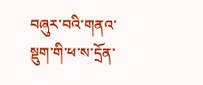བཞུར་བའི་གནའ་སྡུག་གི་ཕ་ས་དྲོན་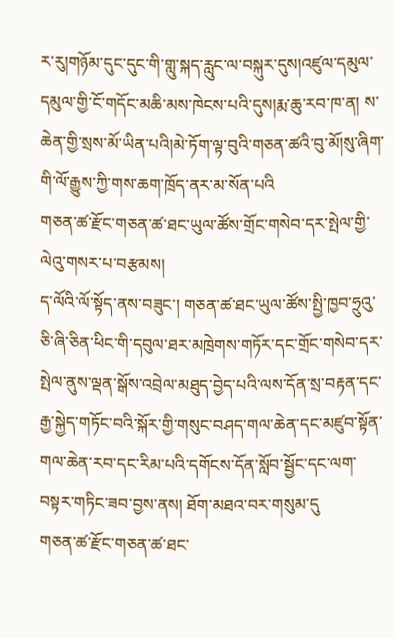ར་རུ།གཉོམ་དུང་དུང་གི་གླུ་སྐད་རླུང་ལ་བསྐུར་དུས།འཛུལ་དམུལ་དམུལ་གྱི་ངོ་གདོང་མཆི་མས་ཁེངས་པའི་དུས།རྨ་ཆུ་རབ་ཁ་ན། ས་ཆེན་གྱི་སྲས་མོ་ཡིན་པའི།མེ་ཏོག་ལྟ་བུའི་གཅན་ཚའི་བུ་མོ།སུ་ཞིག་གི་ལོ་རྒྱུས་ཀྱི་གས་ཆག་ཁྲོད་ནར་མ་སོན་པའི
གཅན་ཚ་རྫོང་གཅན་ཚ་ཐང་ཡུལ་ཚོས་གྲོང་གསེབ་དར་སྤེལ་གྱི་ལེའུ་གསར་པ་བརྩམས།
ད་ལོའི་ལོ་སྟོད་ནས་བཟུང་། གཅན་ཚ་ཐང་ཡུལ་ཚོས་སྤྱི་ཁྱབ་ཧྲུའུ་ཅི་ཞི་ཅིན་ཕིང་གི་དབུལ་ཐར་མཁྲེགས་གཏོར་དང་གྲོང་གསེབ་དར་སྤེལ་ནུས་ལྡན་སྒོས་འབྲེལ་མཐུད་བྱེད་པའི་ལས་དོན་སྲ་བརྟན་དང་རྒྱ་སྐྱེད་གཏོང་བའི་སྐོར་གྱི་གསུང་བཤད་གལ་ཆེན་དང་མཛུབ་སྟོན་གལ་ཆེན་རབ་དང་རིམ་པའི་དགོངས་དོན་སློབ་སྦྱོང་དང་ལག་བསྟར་གཏིང་ཟབ་བྱས་ནས། ཐོག་མཐའ་བར་གསུམ་དུ
གཅན་ཚ་རྫོང་གཅན་ཚ་ཐང་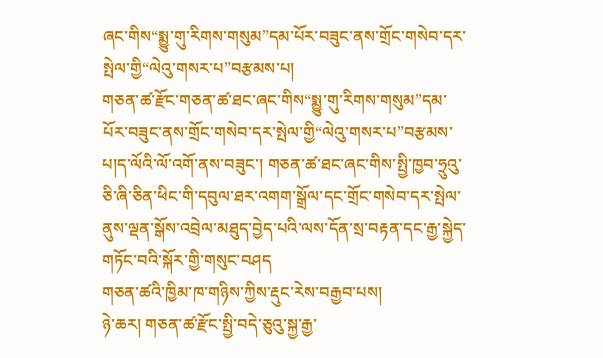ཞང་གིས“སྨྱུ་གུ་རིགས་གསུམ”དམ་པོར་བཟུང་ནས་གྲོང་གསེབ་དར་སྤེལ་གྱི“ལེའུ་གསར་པ”བརྩམས་པ།
གཅན་ཚ་རྫོང་གཅན་ཚ་ཐང་ཞང་གིས“སྨྱུ་གུ་རིགས་གསུམ”དམ་པོར་བཟུང་ནས་གྲོང་གསེབ་དར་སྤེལ་གྱི“ལེའུ་གསར་པ”བརྩམས་པ།ད་ལོའི་ལོ་འགོ་ནས་བཟུང་། གཅན་ཚ་ཐང་ཞང་གིས་སྤྱི་ཁྱབ་ཧྲུའུ་ཅི་ཞི་ཅིན་ཕིང་གི་དབུལ་ཐར་འགག་སྒྲོལ་དང་གྲོང་གསེབ་དར་སྤེལ་ནུས་ལྡན་སྒོས་འབྲེལ་མཐུད་བྱེད་པའི་ལས་དོན་སྲ་བརྟན་དང་རྒྱ་སྐྱེད་གཏོང་བའི་སྐོར་གྱི་གསུང་བཤད
གཅན་ཚའི་ཁྱིམ་ཁ་གཉིས་ཀྱིས་རྡུང་རེས་བརྒྱབ་པས།
ཉེ་ཆར། གཅན་ཚ་རྫོང་སྤྱི་བདེ་ཅུའུ་སྐྱ་རྒྱ་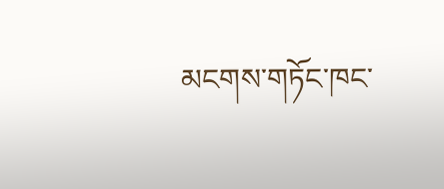མངགས་གཏོང་ཁང་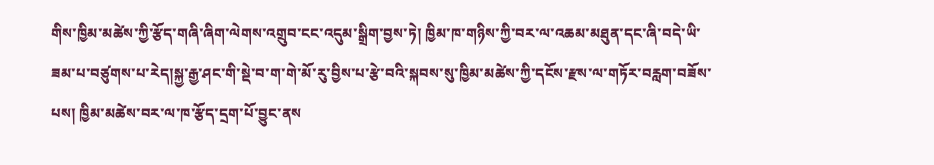གིས་ཁྱིམ་མཚེས་ཀྱི་རྩོད་གཞི་ཞིག་ལེགས་འགྲུབ་ངང་འདུམ་སྒྲིག་བྱས་ཏེ། ཁྱིམ་ཁ་གཉིས་ཀྱི་བར་ལ་འཆམ་མཐུན་དང་ཞི་བདེ་ཡི་ཟམ་པ་བཙུགས་པ་རེད།སྐྱ་རྒྱ་ཤང་གི་སྡེ་བ་ག་གེ་མོ་རུ་བྱིས་པ་རྩེ་བའི་སྐབས་སུ་ཁྱིམ་མཚེས་ཀྱི་དངོས་རྫས་ལ་གཏོར་བརླག་བཟོས་པས། ཁྱིམ་མཚེས་བར་ལ་ཁ་རྩོད་དྲག་པོ་བྱུང་ནས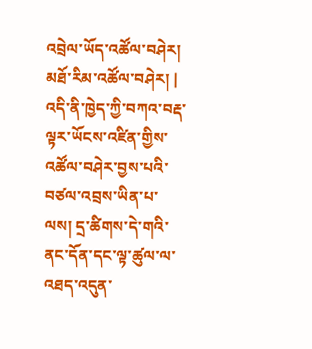འབྲེལ་ཡོད་འཚོལ་བཤེར།
མཐོ་རིམ་འཚོལ་བཤེར། |
འདི་ནི་ཁྱེད་ཀྱི་བཀའ་བརྡ་ལྟར་ཡོངས་འཛིན་གྱིས་འཚོལ་བཤེར་བྱས་པའི་བཙལ་འབྲས་ཡིན་པ་ལས། དྲ་ཚིགས་དེ་གའི་ནང་དོན་དང་ལྟ་ཚུལ་ལ་འཐད་འདུན་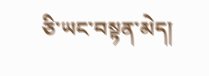ཅི་ཡང་བསྟན་མེད།